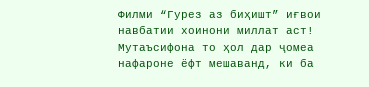Филми “Гурез аз биҳишт” иғвои навбатии хоинони миллат аст!
Мутаъсифона то ҳол дар ҷомеа нафароне ёфт мешаванд, ки ба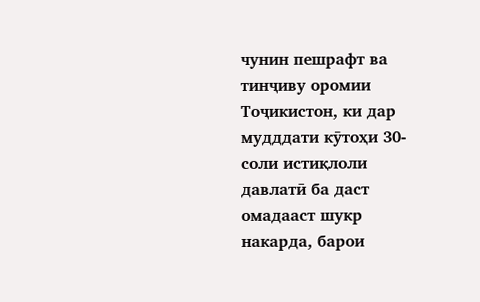чунин пешрафт ва тинҷиву оромии Тоҷикистон, ки дар мудддати кӯтоҳи 30- соли истиқлоли давлатӣ ба даст омадааст шукр накарда, барои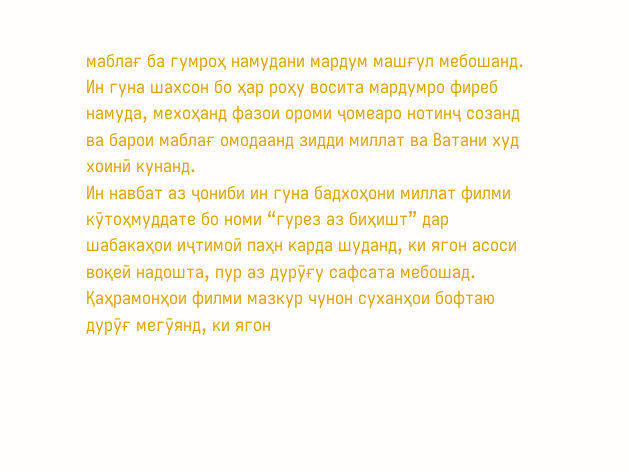маблағ ба гумроҳ намудани мардум машғул мебошанд. Ин гуна шахсон бо ҳар роҳу восита мардумро фиреб намуда, мехоҳанд фазои ороми ҷомеаро нотинҷ созанд ва барои маблағ омодаанд зидди миллат ва Ватани худ хоинӣ кунанд.
Ин навбат аз ҷониби ин гуна бадхоҳони миллат филми кӯтоҳмуддате бо номи “гурез аз биҳишт” дар шабакаҳои иҷтимоӣ паҳн карда шуданд, ки ягон асоси воқеӣ надошта, пур аз дурӯғу сафсата мебошад.
Қаҳрамонҳои филми мазкур чунон суханҳои бофтаю дурӯғ мегӯянд, ки ягон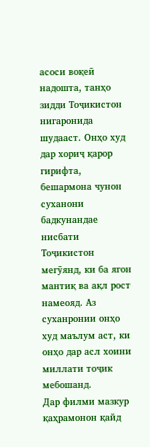асоси воқеӣ надошта, танҳо зидди Тоҷикистон нигаронида шудааст. Онҳо худ дар хориҷ қарор гирифта, бешармона чунон суханони бадкунандае нисбати Тоҷикистон мегӯянд, ки ба ягон мантиқ ва ақл рост намеояд. Аз суханронии онҳо худ маълум аст, ки онҳо дар асл хоини миллати тоҷик мебошанд.
Дар филми мазкур қаҳрамонон қайд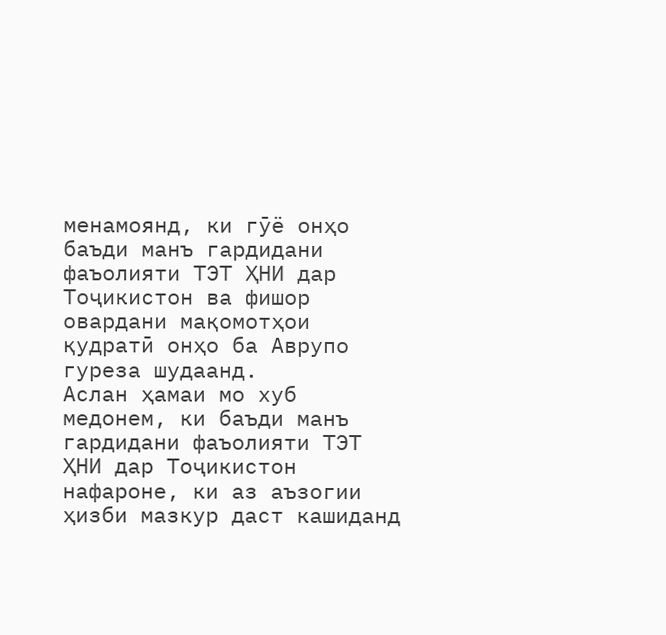менамоянд, ки гӯё онҳо баъди манъ гардидани фаъолияти ТЭТ ҲНИ дар Тоҷикистон ва фишор овардани мақомотҳои қудратӣ онҳо ба Аврупо гуреза шудаанд.
Аслан ҳамаи мо хуб медонем, ки баъди манъ гардидани фаъолияти ТЭТ ҲНИ дар Тоҷикистон нафароне, ки аз аъзогии ҳизби мазкур даст кашиданд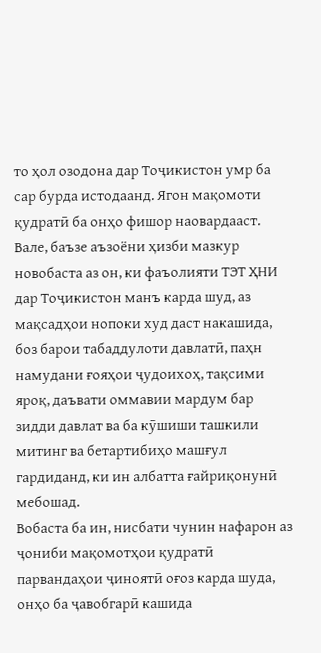то ҳол озодона дар Тоҷикистон умр ба сар бурда истодаанд. Ягон мақомоти қудратӣ ба онҳо фишор наовардааст.
Вале, баъзе аъзоёни ҳизби мазкур новобаста аз он, ки фаъолияти ТЭТ ҲНИ дар Тоҷикистон манъ карда шуд, аз мақсадҳои нопоки худ даст накашида, боз барои табаддулоти давлатӣ, паҳн намудани ғояҳои ҷудоихоҳ, тақсими яроқ, даъвати оммавии мардум бар зидди давлат ва ба кӯшиши ташкили митинг ва бетартибиҳо машғул гардиданд, ки ин албатта ғайриқонунӣ мебошад.
Вобаста ба ин, нисбати чунин нафарон аз ҷониби мақомотҳои қудратӣ парвандаҳои ҷиноятӣ оғоз карда шуда, онҳо ба ҷавобгарӣ кашида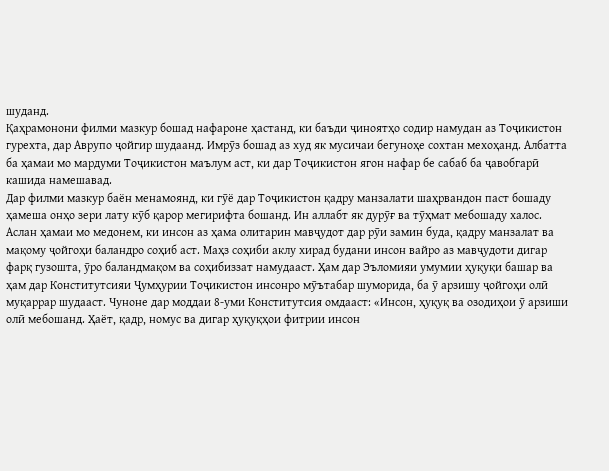шуданд.
Қаҳрамонони филми мазкур бошад нафароне ҳастанд, ки баъди ҷиноятҳо содир намудан аз Тоҷикистон гурехта, дар Аврупо ҷойгир шудаанд. Имрӯз бошад аз худ як мусичаи бегуноҳе сохтан мехоҳанд. Албатта ба ҳамаи мо мардуми Тоҷикистон маълум аст, ки дар Тоҷикистон ягон нафар бе сабаб ба ҷавобгарӣ кашида намешавад.
Дар филми мазкур баён менамоянд, ки гӯё дар Тоҷикистон қадру манзалати шаҳрвандон паст бошаду ҳамеша онҳо зери лату кӯб қарор мегирифта бошанд. Ин аллабт як дурӯғ ва тӯҳмат мебошаду халос.
Аслан ҳамаи мо медонем, ки инсон аз ҳама олитарин мавҷудот дар рӯи замин буда, қадру манзалат ва мақому ҷойгоҳи баландро соҳиб аст. Маҳз соҳиби аклу хирад будани инсон вайро аз мавҷудоти дигар фарқ гузошта, ӯро баландмақом ва соҳибиззат намудааст. Ҳам дар Эъломияи умумии ҳуқуқи башар ва ҳам дар Конститутсияи Ҷумҳурии Тоҷикистон инсонро мӯътабар шуморида, ба ӯ арзишу ҷойгоҳи олӣ муқаррар шудааст. Чуноне дар моддаи 8-уми Конститутсия омдааст: «Инсон, ҳуқуқ ва озодиҳои ӯ арзиши олӣ мебошанд. Ҳаёт, қадр, номус ва дигар ҳуқуқҳои фитрии инсон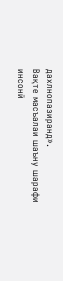дахлнопазиранд».
Вақте масъалаи шаъну шарафи инсонӣ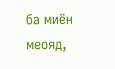ба миён меояд,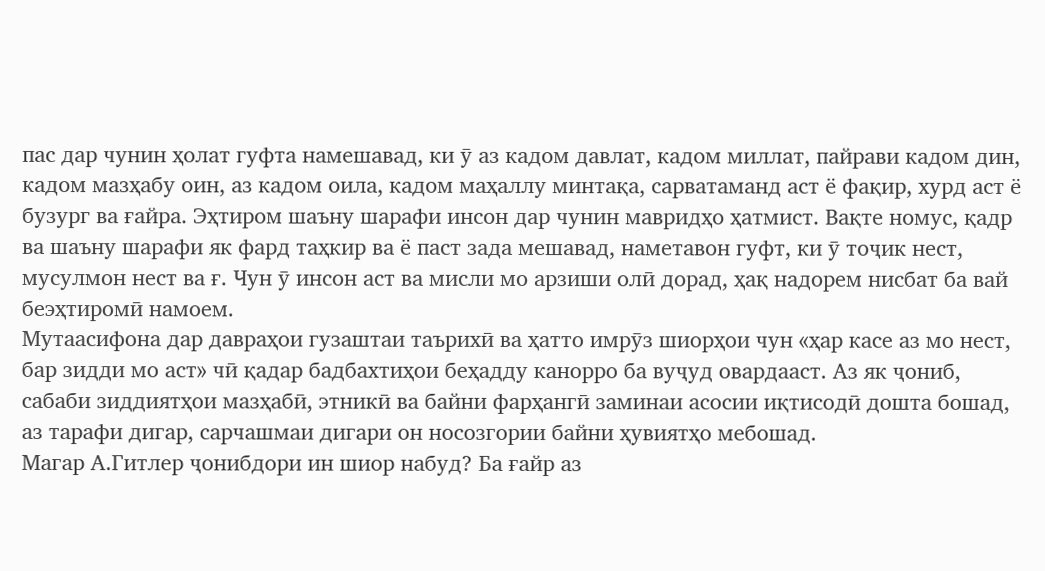пас дар чунин ҳолат гуфта намешавад, ки ӯ аз кадом давлат, кадом миллат, пайрави кадом дин, кадом мазҳабу оин, аз кадом оила, кадом маҳаллу минтақа, сарватаманд аст ё фақир, хурд аст ё бузург ва ғайра. Эҳтиром шаъну шарафи инсон дар чунин мавридҳо ҳатмист. Вақте номус, қадр ва шаъну шарафи як фард таҳкир ва ё паст зада мешавад, наметавон гуфт, ки ӯ тоҷик нест, мусулмон нест ва ғ. Чун ӯ инсон аст ва мисли мо арзиши олӣ дорад, ҳақ надорем нисбат ба вай беэҳтиромӣ намоем.
Мутаасифона дар давраҳои гузаштаи таърихӣ ва ҳатто имрӯз шиорҳои чун «ҳар касе аз мо нест, бар зидди мо аст» чӣ қадар бадбахтиҳои беҳадду канорро ба вуҷуд овардааст. Аз як ҷониб, сабаби зиддиятҳои мазҳабӣ, этникӣ ва байни фарҳангӣ заминаи асосии иқтисодӣ дошта бошад, аз тарафи дигар, сарчашмаи дигари он носозгории байни ҳувиятҳо мебошад.
Магар А.Гитлер ҷонибдори ин шиор набуд? Ба ғайр аз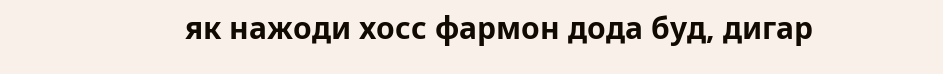як нажоди хосс фармон дода буд, дигар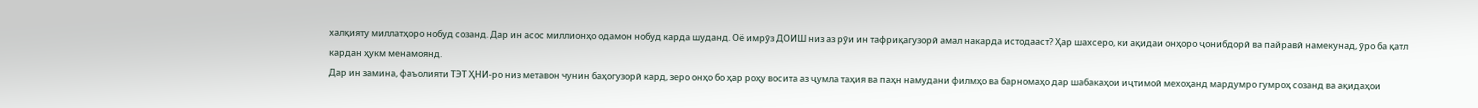халқияту миллатҳоро нобуд созанд. Дар ин асос миллионҳо одамон нобуд карда шуданд. Оё имрӯз ДОИШ низ аз рӯи ин тафриқагузорӣ амал накарда истодааст? Ҳар шахсеро, ки ақидаи онҳоро ҷонибдорӣ ва пайравӣ намекунад, ӯро ба қатл кардан ҳукм менамоянд.
Дар ин замина, фаъолияти ТЭТ ҲНИ-ро низ метавон чунин баҳогузорӣ кард, зеро онҳо бо ҳар роҳу восита аз ҷумла таҳия ва паҳн намудани филмҳо ва барномаҳо дар шабакаҳои иҷтимоӣ мехоҳанд мардумро гумроҳ созанд ва ақидаҳои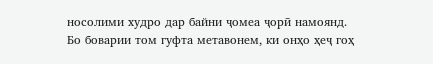носолими худро дар байни ҷомеа ҷорӣ намоянд.
Бо боварии том гуфта метавонем, ки онҳо ҳеҷ гоҳ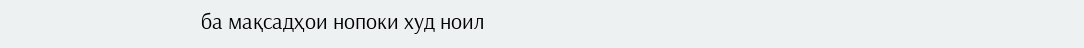ба мақсадҳои нопоки худ ноил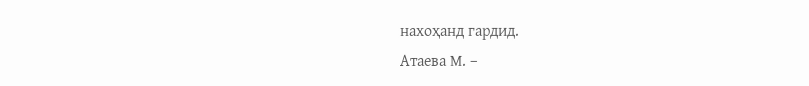нахоҳанд гардид.
Атаева М. –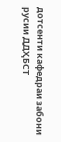дотсенти кафедраи забони русии ДДҲБСТ